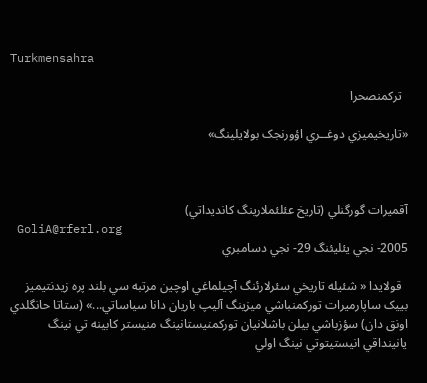Turkmensahra

  ترکمنصحرا

«تاريخيميزي دوغــري اؤورنجک بولايلينگ»



آقميرات گورگنلي (تاريخ عئلئملارينگ کانديداتي)
 GoliA@rferl.org
2005- نجي يئليئنگ 29- نجي دسامبري

  قولايدا « شئيله تاريخي سئرلارئنگ آچيلماغي اوچين مرتبه سي بلند پره زيدنتيميز بييک ساپارميرات تورکمنباشي ميزينگ آليپ باريان دانا سياساتي...» (ستاتا حانگلدي اونق دان) سؤزباشي بيلن باشلانيان تورکمنيستانينگ منيستر کابينه تي نينگ يانينداقي انيستيتوتي نينگ اولي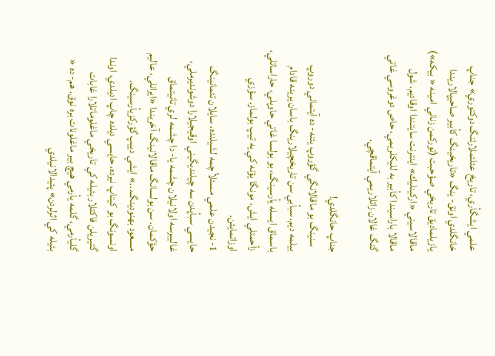علمي ايشگأري، تاريخ عئلئملارئنگ دوکتوري» جناپ خانگلدي اونق- ينگ «تاريخينگ کأبير صاحيپالاريندا يازيلماديق تاريخي صؤحبت (تورکمن زناني امينه « بيکه») ماقالاسيني «اركينليك» اينترنت سايتـندا اوقاديم. شول ماقالا باراسيندا کأبير به لليکلريمي، حاص دوغروسي غاتي گنگ غالان زاتلاريمي آيتماقچي.

جناپ حانگلدي!
  سنينگ بو ماقالانگي گؤروپ يئنه- ده آيتماني دوروپ بيلمه ديم. سبأبي سن تاريخچيلارينگ باسان يرينه قادام باسماق ايسله يأرسينگ، بو بولسا غاتي حاوپلي، حاراساتلي، زأحمتلي ايش، مونگا يؤنه کي يه تيپ بولماز. سؤزي اوزاتمايئن.
1- نجيدن علمي مسئلأ چمه لشيلنده، سايلان تئمانينگ حايسي سبأپدن سه چيلنديگيني اوقيجيلارا دوشونديرملي، غاليبرسه اولانيلان چشمه يا- دا چشمه لري تانيتماق حؤکمان. سن بولسانگ ماقالانينگ آخريندا «ايرانلي، عاليم مسعود بهنودينگ...» ايشي دييپ گؤرکزيأرسينگ. اونسونگ بو کيتاپ نيرده، حايسي ديلده چاپ اديلدي، اوندا گتيريلن فاکتلار بئيله کي تاريخي ماغلوماتلارا غابات گليأرمي، گلمه يأرمي هيچ بير ماغلونات بره نوق. هم- ده « بئيله کي اثرلردن» پئيدالانيلدي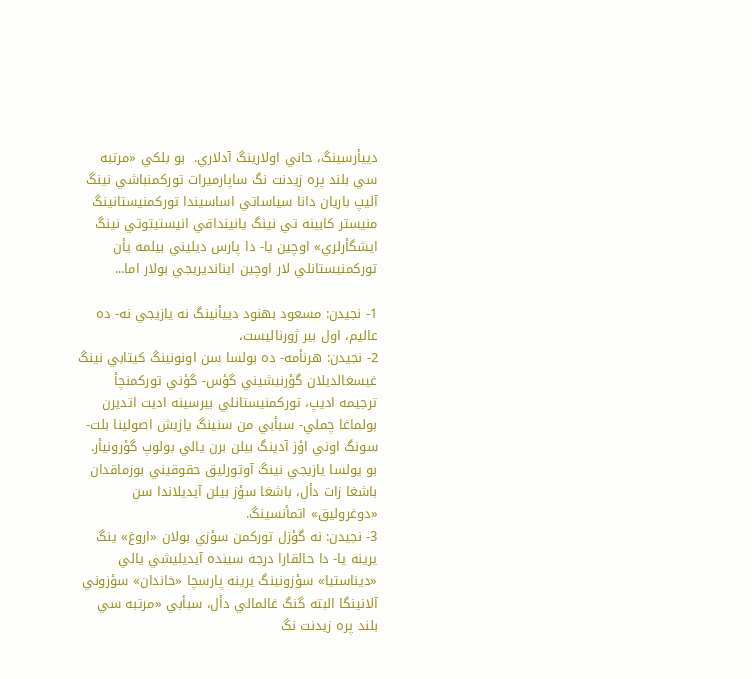دييأرسينگ، حاني اولارينگ آدلاري.  بو بلکي «مرتبه سي بلند پره زيدنت نگ ساپارميرات تورکمنباشي نينگ آليپ باريان دانا سياساتي اساسيندا تورکمنيستانينگ منيستر کابينه تي نينگ يانينداقي انيستيتوتي نينگ ايشگأرلري» اوچين يا- دا پارس ديليني بيلمه يأن تورکمنيستانلي لار اوچين اينانديريجي بولار اما...

1- نجيدن: مسعود بهنود دييأنينگ نه يازيجي نه- ده عاليم، اول بير ژورناليست،
2- نجيدن: هرنأمه- ده بولسا سن اونونينگ کيتابي نينگ غيسغالديلان گؤرنيشيني گؤس- گؤني تورکمنچأ ترجيمه اديپ، تورکمنيستانلي بيرسينه اديت اتديرن بولماغا چملي- سبأبي من سنينگ يازيش اصولينا بلت- سونگ اوني اؤز آدينگ بيلن برن يالي بولوپ گؤرونيأر. بو يولسا يازيجي نينگ آوتورليق حقوقيني بوزماقدان باشغا زات دأل، باشغا سؤز بيلن آيديلاندا سن «دوغروليق» اتمأنسينگ.
3- نجيدن: نه گؤزل تورکمن سؤزي بولان «اروغ» ينگ يرينه يا- دا حالقارا درجه سينده آيديليشي يالي «ديناستيا» سؤزونينگ يرينه پارسچا «خاندان» سؤزوني آلانينگا البته گنگ غالمالي دأل، سبأبي «مرتبه سي بلند پره زيدنت نگ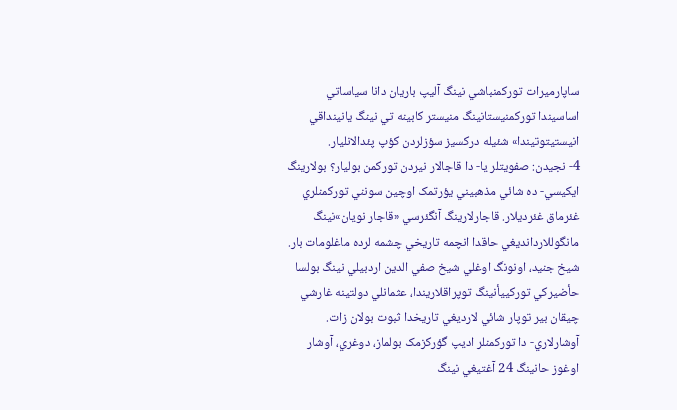ساپارميرات تورکمنباشي نينگ آليپ باريان دانا سياساتي اساسيندا تورکمنيستانينگ منيستر کابينه تي نينگ يانينداقي انيستيتوتيندا» شئيله درکسيز سؤزلردن کؤپ پئدالانليار.
4- نجيدن: صفويتلر يا- دا قاجالار نيردن تورکمن بوليار؟ بولارينگ ايکيسي- ده شائي مذهبيني يؤرتمک اوچين سونني تورکمنلري غئرماق غئرديلار. قاجارلارينگ آنگئرسي «قاجار نويان»نينگ مانگوللاردانديغي حاقدا انچمه تاريخي چشمه لرده ماغلومات بار. شيخ جنيد، اونونگ اوغلي شيخ صفي الدين اردبيلي نينگ بولسا حأضيرکي تورکييأنينگ توپراقلاريندا، عثمانلي دولتينه غارشي چيقان بير توپار شائي لارديغي تاريخدا ثبوت بولان زات. آوشارلاري- دا تورکمنلر اديپ گؤرکزمک بولماز، دوغري، آوشار اوغوز حانينگ 24 آغتيغي نينگ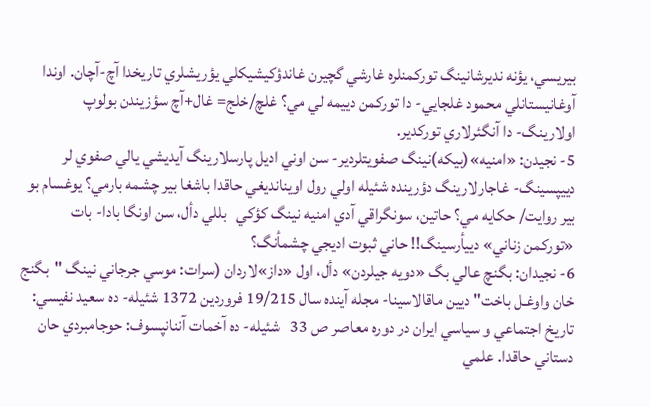بيريسي، يؤنه نديرشانينگ تورکمنلره غارشي گچيرن غاندؤکيشيکلي يؤريشلري تاريخدا آچ-آچان. اوندا آوغانيستانلي محمود غلجايي- دا تورکمن دييمه لي مي؟ غلچ/خلج= غال+آچ سؤزيندن بولوپ اولارينگ- دا آنگئرلاري تورکدير.
5- نجيدن: «امنيه»(بيکه)نينگ صفويتلردير- سن اوني اديل پارسلارينگ آيديشي يالي صفوي لر دييپسينگ- غاجارلارينگ دؤرينده شئيله اولي رول اوينانديغي حاقدا باشغا بير چشمه بارمي؟ يوغسام بو بير روايت/ حکايه مي؟ حاتين، سونگراقي آدي امنيه نينگ کؤکي   بللي دأل، سن اونگا بادا- بات «تورکمن زناني» دييأرسينگ!! حاني ثبوت اديجي چشمأنگ؟
6- نجيدان: بگنچ عالي بگ «دويه جيلردن» دأل، اول «داز»لاردان (سرات: موسي جرجاني نينگ "بگنج خان واوغـل باخت" ديين ماقالاسينا- مجله آينده سال 19/215 فروردين 1372 شئيله- ده سعيد نفيسي: تاريخ اجتماعي و سياسي ايران در دوره معاصر ص 33   شئيله- ده آخمات آننانپسوف: حوجامبردي حان دستاني حاقدا. علمي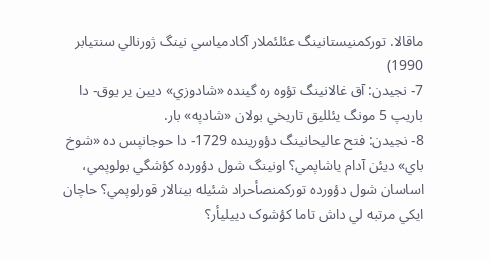ماقالا. تورکمنيستانينگ عئلئملار آکادمياسي نينگ ژورنالي سنتيابر 1990)
7- نجيدن: آق غالانينگ تؤوه ره گينده «شادوزي» ديين ير يوق- دا باريپ 5 مونگ يئلليق تاريخي بولان «شادپه» بار.
8- نجيدن: فتح عاليحانينگ دؤورينده 1729- دا حوجانپس ده «شوخ باي» ديئن آدام ياشاپمي؟ اونينگ شول دؤورده کؤشگي بولوپمي، اساسان شول دؤورده تورکمنصأحراد شئيله بينالار قورلوپمي؟ حاچان ايکي مرتبه لي داش تاما کؤشوک دييليأر؟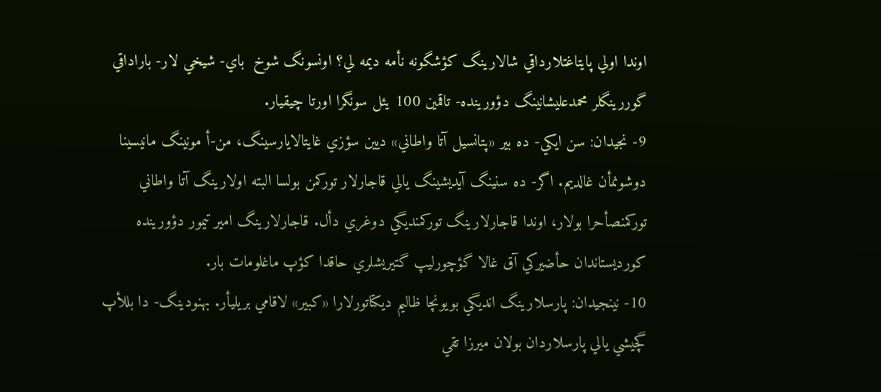اوندا اولي پايتاغتلارداقي شالارينگ کؤشگونه نأمه ديمه لي؟ اونسونگ شوخ  باي- شيخي لار- باراداقي گوررينگلر محمدعليشانينگ دؤورينده- تاقمين 100 يئل سونگرا اورتا چيقيار.
9- نجيدان: سن ايکي- ده بير «پتانسيل آتا واطاني» ديين سؤزي غايتالايارسينگ، من-أ مونينگ مانيسينا دوشونمأن غالديم. اگر- ده سنينگ آيديشينگ يالي قاجارلار تورکمن بولسا البته اولارينگ آتا واطاني تورکمنصأحرا بولار، اوندا قاجارلارينگ تورکمنديگي دوغري دأل. قاجارلارينگ امير تيمور دؤورينده کورديستاندان حأضيرکي آق غالا گؤچورليپ گتيريشلري حاقدا کؤپ ماغلومات بار.
10- نينجيدان: پارسلارينگ انديگي بويونچا ظاليم ديکتاتورلارا «کبير» لاقامي بريليأر. بهنودينگ- دا بللأپ گچيشي يالي پارسلاردان بولان ميرزا تقي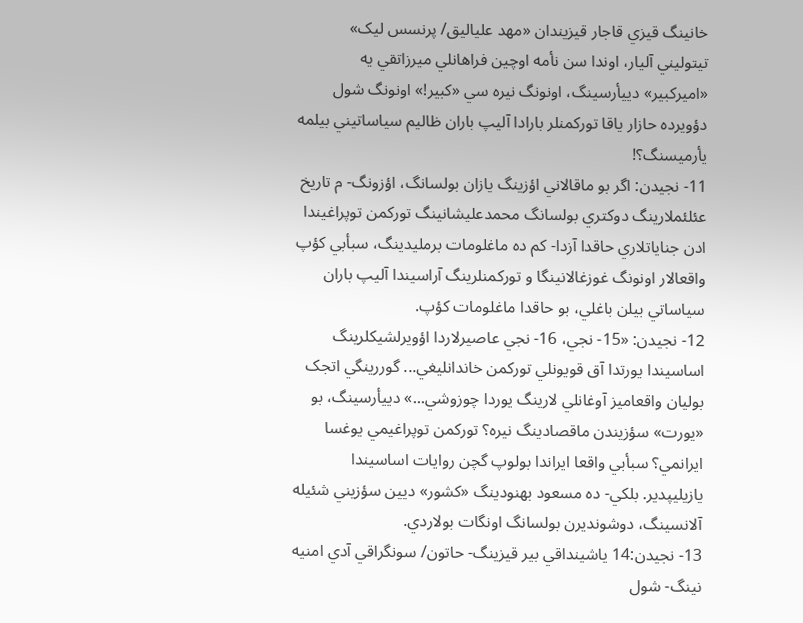خانينگ قيزي قاجار قيزيندان «مهد علياليق/ پرنسس ليک» تيتوليني آليار، اوندا سن نأمه اوچين فراهانلي ميرزاتقي يه «اميرکبير» دييأرسينگ، اونونگ نيره سي «کبير!» اونونگ شول دؤويرده حازار ياقا تورکمنلر بارادا آليپ باران ظاليم سياساتيني بيلمه يأرميسنگ؟!
11- نجيدن: اگر بو ماقالاني اؤزينگ يازان بولسانگ، اؤزونگ- م تاريخ عئلئملارينگ دوکتري بولسانگ محمدعليشانينگ تورکمن توپراغيندا ادن جناياتلاري حاقدا آزدا- کم ده ماغلومات برمليدينگ، سبأبي کؤپ واقعالار اونونگ غوزغالانينگا و تورکمنلرينگ آراسيندا آليپ باران سياساتي بيلن باغلي، بو حاقدا ماغلومات کؤپ.
12- نجيدن: «15- نجي، 16- نجي عاصيرلاردا اؤويرلشيکلرينگ اساسيندا يورتدا آق قويونلي تورکمن خاندانليغي... گوررينگي اتجک بوليان واقعاميز آوغانلي لارينگ يوردا چوزوشي...» دييأرسينگ، بو «يورت» سؤزيندن ماقصادينگ نيره؟ تورکمن توپراغيمي يوغسا ايرانمي؟ سبأبي واقعا ايراندا بولوپ گچن روايات اساسيندا يازيليپدير. بلکي- ده مسعود بهنودينگ «کشور» ديين سؤزيني شئيله آلانسينگ، دوشونديرن بولسانگ اونگات بولاردي.
13- نجيدن:14 ياشينداقي بير قيزينگ- حاتون/ سونگراقي آدي امنيه نينگ- شول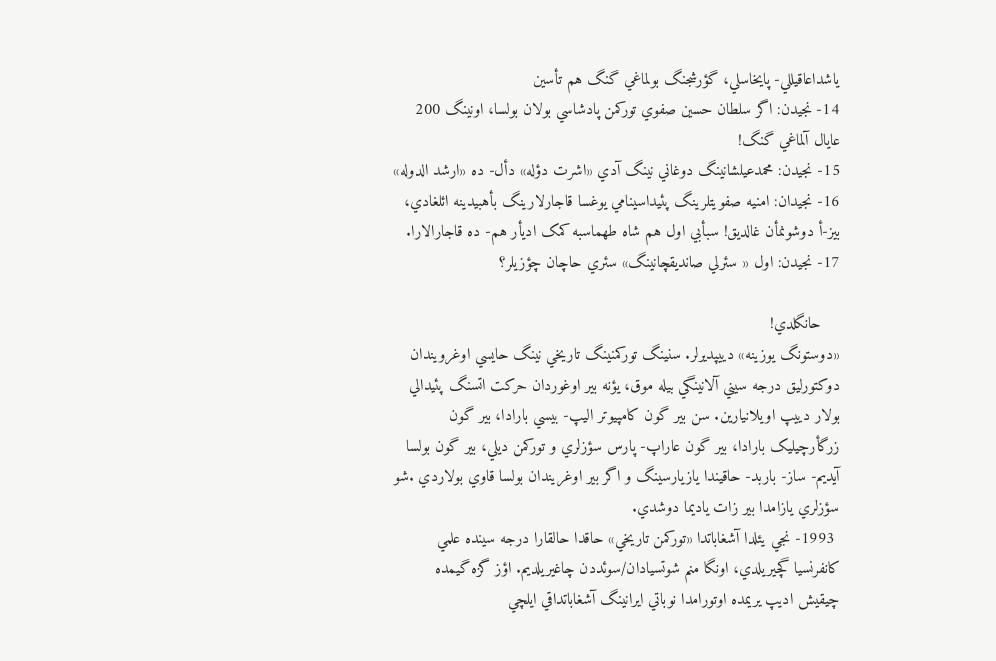ياشداعاقيللي- پايخاسلي، گؤرشجنگ بولماغي گنگ هم تأسين
14- نجيدن: اگر سلطان حسين صفوي تورکمن پادشاسي بولان بولسا، اونينگ 200 عايال آلماغي گنگ!
15- نجيدن: محمدعيلشانينگ دوغاني نينگ آدي «اشرت دؤله» دأل- ده «ارشد الدوله»
16- نجيدان: امنيه صفويتلرينگ پئيداسينامي يوغسا قاجارلارينگ بأهبيدينه ائلغادي، بيز-أ دوشونمأن غالديق! سبأبي اول هم شاه طهماسبه کمک اديأر هم- ده قاجارالارا.
17- نجيدن: اول « سئرلي صانديقچانينگ» سئري حاچان چؤزيلر؟

    حانگلدي!
«دوستونگ يوزينه» دييپديرلر. سنينگ تورکمنينگ تاريخي نينگ حايسي اوغرويندان دوکتورليق درجه سيني آلانينگي بيله موق، يؤنه بير اوغوردان حرکت اتسنگ پئيدالي بولار دييپ اويلانيارين. سن بير گون کامپيوتر اليپ- بيسي بارادا، بير گون زرگأرچيليک بارادا، بير گون عاراپ- پارس سؤزلري و تورکمن ديلي، بير گون بولسا آيديم- ساز- باربد- حاقيندا يازيارسينگ و اگر بير اوغريندان بولسا قاوي بولاردي .شو سؤزلري يازامدا بير زات ياديما دوشدي.
 1993- نجي يئلدا آشغاباتدا «تورکمن تاريخي» حاقدا حالقارا درجه سينده علمي کانفرنسيا گچيريلدي، اونگا منم شوتسيادان/سوئددن چاغيريلديم. اؤز گزه گيمده چيقيش اديپ يريمده اوتورامدا نوباتي ايرانينگ آشغاباتداقي ايلچي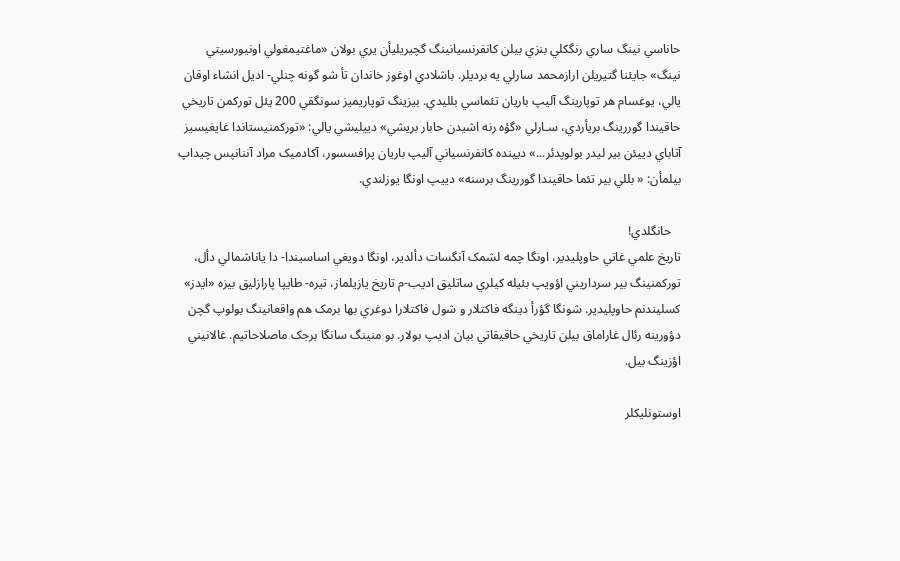حاناسي نينگ ساري رنگکلي بنزي بيلن کانفرنسيانينگ گچيريليأن يري بولان «ماغتيمغولي اونيورسيتي نينگ» جايئنا گتيريلن ارازمحمد سارلي يه برديلر. باشلادي اوغوز خاندان تأ شو گونه چنلي- اديل انشاء اوقان يالي، يوغسام هر توپارينگ آليپ باريان تئماسي بلليدي. بيزينگ توپاريميز سونگقي 200 يئل تورکمن تاريخي حاقيندا گوررينگ بريأردي، سـارلي «گؤه رنه اشيدن حابار بريشي» دييليشي يالي: «تورکمنيستاندا غايغيسيز آتاباي دييئن بير ليدر بولوپدئر...» ديينده کانفرنسياني آليپ باريان پرافسسور، آکادميک مراد آننانپس چيداپ بيلمأن: « بللي بير تئما حاقيندا گوررينگ برسنه» دييپ اونگا يوزلندي.

   حانگلدي!
تاريخ علمي غاتي حاوپليدير، اونگا چمه لشمک آنگسات دألدير، اونگا دويغي اساسيندا- دا ياناشمالي دأل، تورکمنينگ بير سرداريني اؤويپ بئيله کيلري ساتليق اديب-م تاريخ يازيلماز، تيره- طايپا پارازليق بيزه «ايدز» کسليندنم حاوپليدير. شونگا گؤرأ دينگه فاکتلار و شول فاکتلارا دوغري بها برمک هم واقعانينگ بولوپ گچن دؤورينه رئال غاراماق بيلن تاريخي حاقيقاتي بيان اديپ بولار. بو منينگ سانگا برجک ماصلاحاتيم. غالانيني اؤزينگ بيل.

اوستونليکلر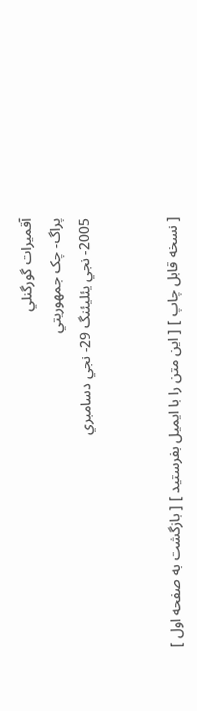آقميرات گورگنلي
پراگ- چک جمهوريتي
2005- نجي يئليئنگ 29- نجي دسامبري


[ نسخه قابل چاپ ] [ اين متن را با ايميل بفرستيد ] [ بازگشت به صفحه اول ]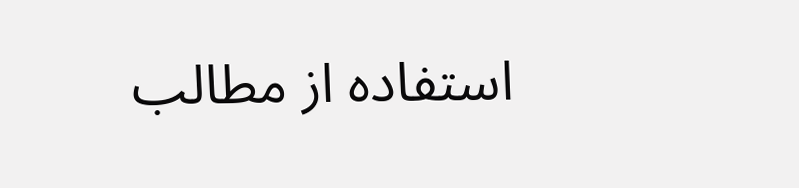استفاده از مطالب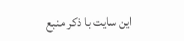اين سایت با ذکر منبع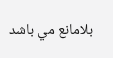بلامانع مي باشد